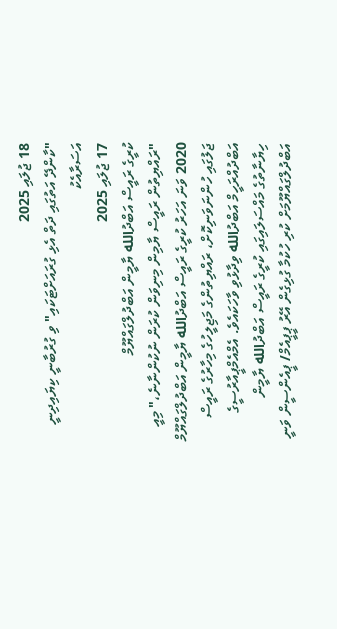18 ޖުލައި 2025
"ކާންދޭ އަތުގައި ދަތް އެޅި ގުރައަށްޓަކައި" ވި ގުރުބާނީ ކިޔައިދިނީ އަސަރާއެކު
17 ޖުލައި 2025
ކުރީގެ ރައީސް އަބްދުالله ޔާމީން އަބްދުލްގައްޔޫމް
"ރައްޔިތުން ރައީސް ޔާމިން މިނިވަން ކުރަން ނުކުންނާނެ،" މިއީ 2020 ވަނަ އަހަރު ކުރީގެ ރައީސް އަބްދުالله ޔާމީން އަބްދުލްގައްޔޫމް ޖަލުގައި ހުންނަވަނިކޮށް، ރައްޔިތުންގެ މަޖިލީހުގެ މިހާރުގެ ރައީސް އަބްދުއްރަހީމް އަބްދުالله ވިދާޅުވި ވާހަކައެވެ. އެމްއެމްޕީއާރުސީގެ ހިޔާނާތުގެ މައްސަލައިގައި ކުރީގެ ރައީސް އަބްދުالله ޔާމީން އަބްދުލްގައްޔޫމަށް ކުރި ހުކުމާ ގުޅިގެން އޭރު ޕީޕީއެމް/ ޕީއެންސީން ވަނީ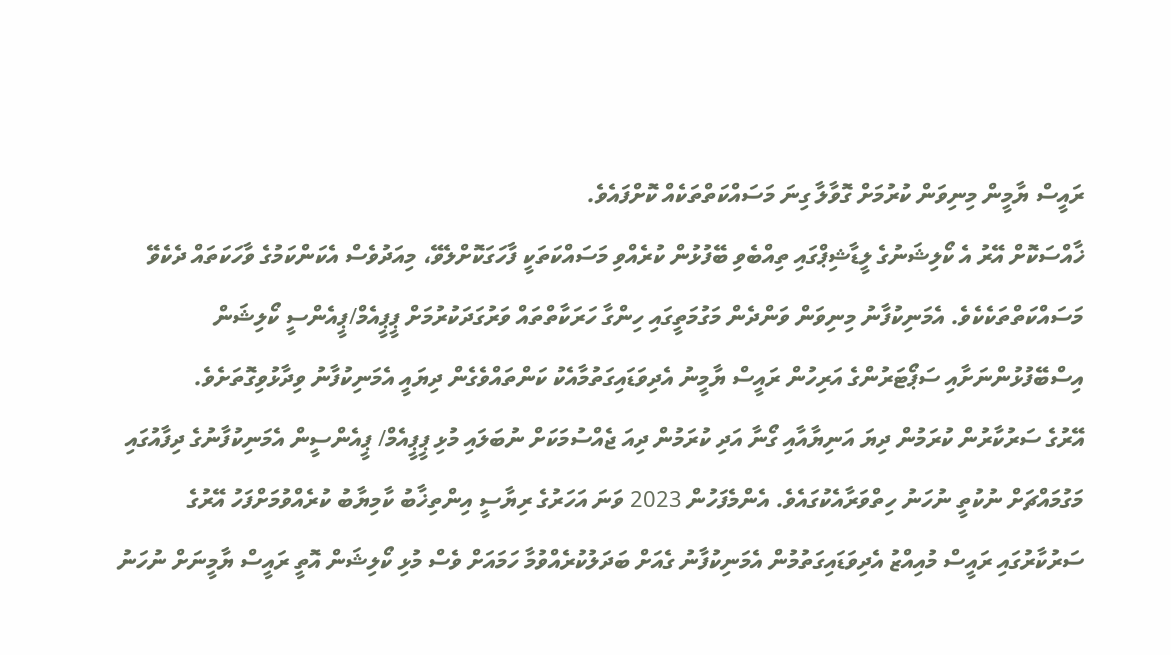ރައީސް ޔާމީން މިނިވަން ކުރުމަށް ގޮވާލާ ގިނަ މަސައްކަތްތަކެއް ކޮށްފައެވެ.
ޚާއްސަކޮށް އޭރު އެ ކޯލިޝަނުގެ ލީޑާޝިޕްގައި ތިއްބެވި ބޭފުޅުން ކުރެއްވި މަސައްކަތަކީ ފާހަގަކޮށްލެވޭ، މިއަދުވެސް އެކަންކަމުގެ ވާހަކަތައް ދެކެވޭ މަސައްކަތްތަކެކެވެ. އެމަނިކުފާނު މިނިވަން ވަންދެން މަގުމަތީގައި ހިންގާ ހަރަކާތްތައް ވަރުގަދަކުރުމަށް ޕީޕީއެމް/ޕީއެންސީ ކޯލިޝަން އިސްބޭފުޅުންނަށާއި ސަޕޯޓަރުންގެ އަރިހުން ރައީސް ޔާމީނު އެދިވަޑައިގަތުމާއެކު ކަންތައްވެގެން ދިޔައީ އެމަނިކުފާނު ވިދާޅުވިގޮތަށެވެ.
އޭރުގެ ސަރުކާރުން ކުރަމުން ދިޔަ އަނިޔާއާއި ގޯނާ އަދި ކުރަމުން ދިއަ ޖެއްސުމަކަށް ނުބަލައި މުޅި ޕީޕީއެމް/ ޕީއެންސީން އެމަނިކުފާނުގެ ދިފާއުގައި މަގުމައްޗަށް ނުކުތީ ނުހަނު ހިތްވަރާއެކުގައެވެ. އެންމެފަހުން 2023 ވަނަ އަހަރުގެ ރިޔާސީ އިންތިޚާބު ކާމިޔާބު ކުރެއްވުމަށްފަހު އޭރުގެ ސަރުކާރުގައި ރައީސް މުއިއްޒު އެދިވަޑައިގަތުމުން އެމަނިކުފާނު ގެއަށް ބަދަލުކުރެއްވުމާ ހަމައަށް ވެސް މުޅި ކޯލިޝަން އޮތީ ރައީސް ޔާމީނަށް ނުހަނު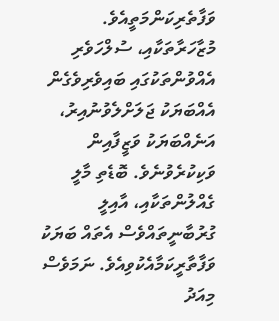ވަފާތެރިކަންމަތީއެވެ.
މުޒާހަރާތަކާއި، ސުލްހަވެރި އެއްވުންތަކުގައި ބައިވެރިވެގެން އެއްބަޔަކު ޖަލަށްލެވުނުއިރު، އަނެއްބަޔަކު ވަޒީފާއިން ވަކިކުރެވުނެވެ. ބޮޑެތި މާލީ ގެއްލުންތަކާއި، އާއިލީ ގުރުބާނީތައްވެސް އެތައް ބަޔަކު ވަފާތާރީކަމާއެކުވިއެވެ. ނަމަވެސް މިއަދު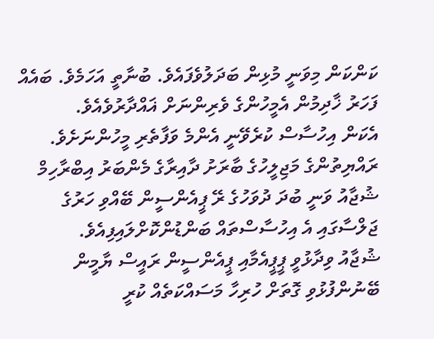ކަންކަން މިވަނީ މުޅިން ބަދަލުވެފައެވެ. ބުނާތީ އަހަމެވެ. ބައެއް ފަހަރު ޚާދިމުން އެމީހުންގެ ވެރިންނަށް ޣައްދާރުވެއެވެ.
އެކަން އިހުސާސް ކުރެވޭނީ އެންމެ ވަފާތެރި މީހުންނަށެވެ. ރައްޔިތުންގެ މަޖިލީހުގެ ބާރަށު ދާއިރާގެ މެންބަރު އިބްރާހިމް ޝުޖާއު ވަނީ ބުދަ ދުވަހުގެ ރޭ ޕީއެންސީން ބޭއްވި ހަރުގެ ޖަލްސާގައި އެ އިހުސާސްތައް ބަންޑުންކޮށްލައިފިއެވެ.
ޝުޖާއު ވިދާޅުވީ ޕީޕީއެމާއި ޕީއެންސީން ރައީސް ޔާމީން ބޭނުންފުޅުވި ގޮތަށް ހުރިހާ މަސައްކަތެއް ކުރީ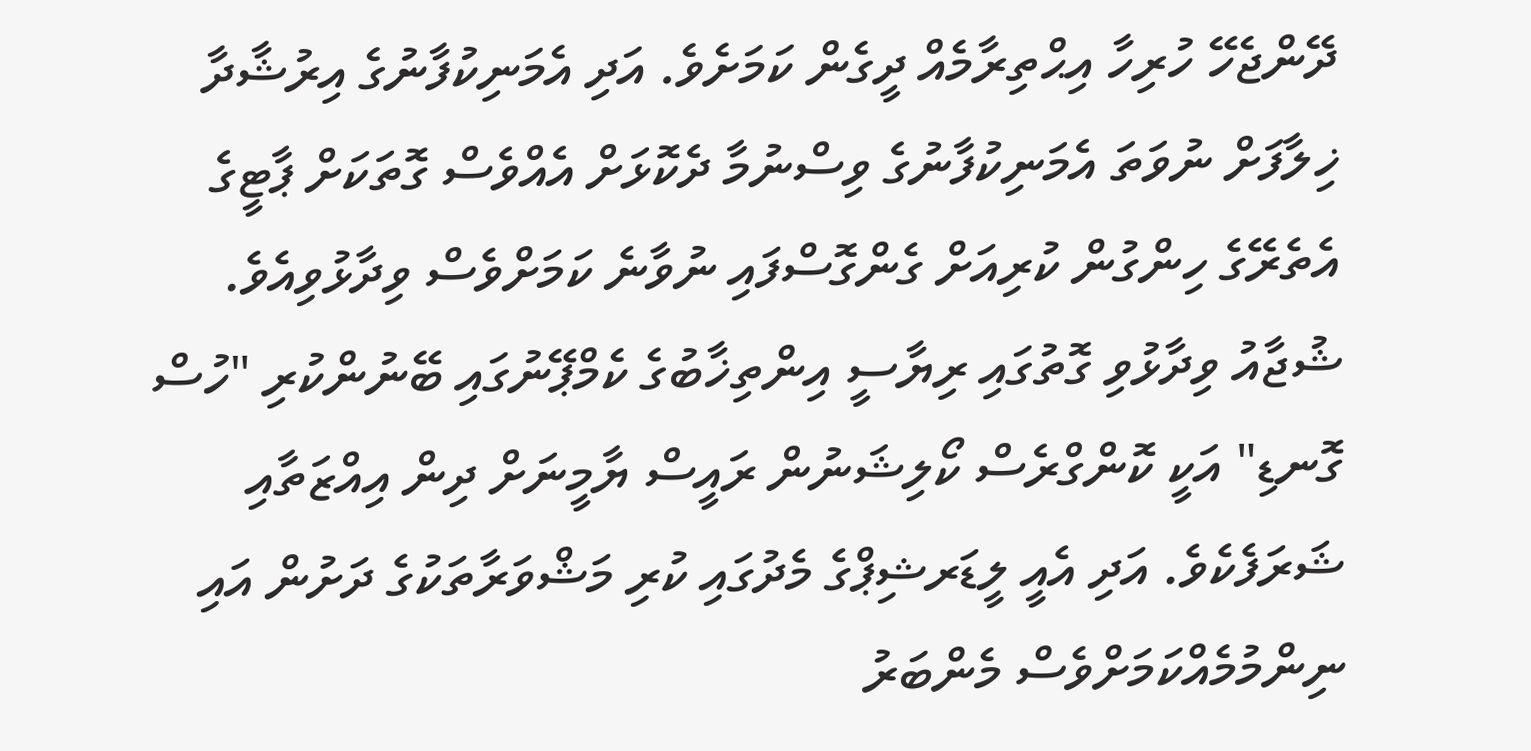ދޭންޖެހޭ ހުރިހާ އިޙްތިރާމެއް ދީގެން ކަމަށެވެ. އަދި އެމަނިކުފާނުގެ އިރުޝާދާ ޚިލާފަށް ނުވަތަ އެމަނިކުފާނުގެ ވިސްނުމާ ދެކޮޅަށް އެއްވެސް ގޮތަކަށް ޕާޓީގެ އެތެރޭގެ ހިންގުން ކުރިއަށް ގެންގޮސްފައި ނުވާނެ ކަމަށްވެސް ވިދާޅުވިއެވެ.
ޝުޖާއު ވިދާޅުވި ގޮތުގައި ރިޔާސީ އިންތިޚާބުގެ ކެމްޕޭނުގައި ބޭނުންކުރި "ހުސް ގޮނޑި" އަކީ ކޮންގްރެސް ކޯލިޝަނުން ރައީސް ޔާމީނަށް ދިން އިއްޒަތާއި ޝަރަފެކެވެ. އަދި އެއީ ލީޑަރޝިޕްގެ މެދުގައި ކުރި މަޝްވަރާތަކުގެ ދަށުން އައި ނިންމުމެއްކަމަށްވެސް މެންބަރު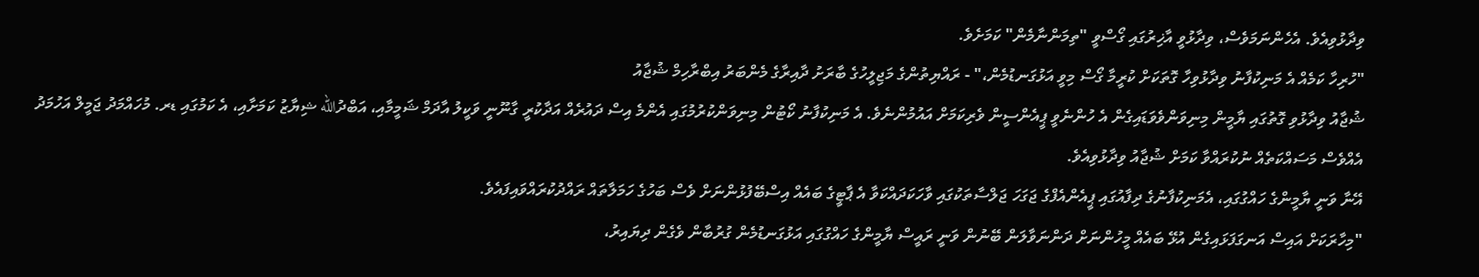ވިދާޅުވިއެވެ. އެހެންނަމަވެސް، ވިދާޅުވީ އާޚިރުގައި ގޯސްވީ "ތިމަންނާމެން" ކަމަށެވެ.
"ހުރިހާ ކަމެއް އެ މަނިކުފާނު ވިދާޅުވިހާ ގޮތަކަށް ކުރީމާ ގޯސް މިވީ އަޅުގަނޑުމެން،" - ރައްޔިތުންގެ މަޖިލީހުގެ ބާރަށު ދާއިރާގެ މެންބަރު އިބްރާހިމް ޝުޖާއު
ޝުޖާއު ވިދާޅުވި ގޮތުގައި ޔާމީން މިނިވަންވެވަޑައިގެން އެ ހުންނެވީ ޕީއެންސީން ވެރިކަމަށް އައުމުންނެވެ. އެ މަނިކުފާނު ކޯޓުން މިނިވަންކުރުމުގައި އެންމެ އިސް ދައުރެއް އަދާކުރީ ގާނޫނީ ވަކީލު އާދަމް ޝަމީމާއި، އަބްދުالله ޝިޔާޒު ކަމަށާއި، އެ ކަމުގައި ޑރ. މުހައްމަދު ޖަމީލް އަހުމަދު އެއްވެސް މަސައްކަތެއް ނުކުރައްވާ ކަމަށް ޝުޖާއު ވިދާޅުވިއެވެ.
އޭނާ ވަނީ ޔާމީންގެ ހައްގުގައި، އެމަނިކުފާނުގެ ދިފާއުގައި ޕީއެންއެފްގެ ޖަގަހަ ޖަލްސާތަކުގައި ވާހަކަދައްކަވާ އެ ޕާޓީގެ ބައެއް އިސްބޭފުޅުންނަށް ވެސް ބަހުގެ ހަމަލާތައް ރައްދުކުރައްވައިފައެވެ.
"މިހާރަކަށް އައިސް އަނގަފަޅައިގެން އުޅޭ ބައެއް މީހުންނަށް ދަންނަވާލަން ބޭނުން ވަނީ ރައީސް ޔާމީންގެ ހައްގުގައި އަޅުގަނޑުމެން ގުރުބާން ވެގެން ދިޔައިރު،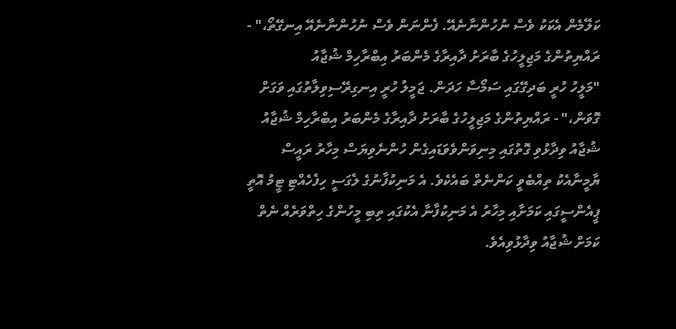ކަލޭމެން އެކަކު ވެސް ނުހުންނާނެއޭ. ފެންނަން ވެސް ނުހުންނާނެއޭ އިނގޭތޯ،" - ރައްޔިތުންގެ މަޖިލީހުގެ ބާރަށު ދާއިރާގެ މެންބަރު އިބްރާހިމް ޝުޖާއު
"މަލީހު ހުރީ ބަދިގޭގައި ސަމޯސާ ހަދަން. ޖަމީލު ހުރީ އިނގިރޭސިވިލާތުގައި ވަގަށް ގޮވަން،" - ރައްޔިތުންގެ މަޖިލީހުގެ ބާރަށު ދާއިރާގެ މެންބަރު އިބްރާހިމް ޝުޖާއު
ޝުޖާއު ވިދާޅުވި ގޮތުގައި މިނިވަންވެވަޑައިގެން ހުންނެވިޔަސް މިހާރު ރައީސް ޔާމީނާއެކު ތިއްބެވީ ކަންނެތް ބައެކެވެ. އެ މަނިކުފާނުގެ ލެގަސީ ހިފެހެއްޓި ޓީމު އޮތީ ޕީއެންސީގައި ކަމަށާއި މިހާރު އެ މަނިކުފާނާ އެކުގައި ތިބި މީހުންގެ ހިތްވަރެއް ނެތް ކަމަށް ޝުޖާއު ވިދާޅުވިއެވެ.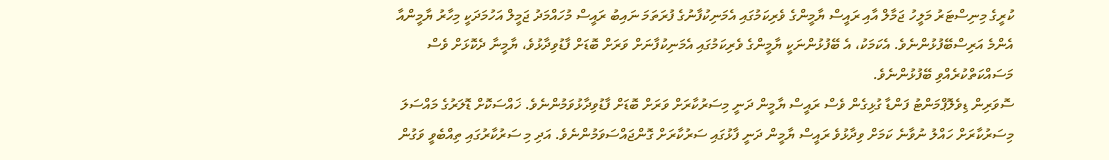ކުރީގެ މިނިސްޓަރު މަލީހު ޖަމާލް އާއި ރައީސް ޔާމީންގެ ވެރިކަމުގައި އެމަނިކުފާނުގެ ފުރަތަމަ ނައިބު ރައީސް މުހައްމަދު ޖަމީލް އަހުމަދަކީ މިހާރު ޔާމީންއާ އެންމެ އަރިސްބޭފުޅުންނެވެ. އެކަމަކު، އެ ބޭފުޅުންނަކީ ޔާމީންގެ ވެރިކަމުގައި އެމަނިކުފާނަށް ވަރަށް ބޮޑަށް ފާޑުވިދާޅުވެ، ޔާމީނާ ދެކޮޅަށް ވެސް މަސައްކަތްކުރެއްވި ބޭފުޅުންނެވެ.
ސޮވަރިން ޑިވެލޮޕްމަންޓު ފަންޑާ ގުޅިގެން ވެސް ރައީސް ޔާމީން ދަނީ މިސަރުކާރަށް ވަރަށް ބޮޑަށް ފާޑުވިދާޅުވަމުންނެވެ. ޚައްސަކޮށް ޑޮލަރުގެ މައްސަލަ މިސަރުކާރަށް ހައްލު ނުވާނެ ކަމަށް ވިދާޅުވެ ރައީސް ޔާމީން ދަނީ ފާޅުގައި ސަރުކާރަށް ގޮންޖައްސަވަމުންނެވެ. އަދި މި ސަރުކާރުގައި ތިއްބެވީ ވަގުން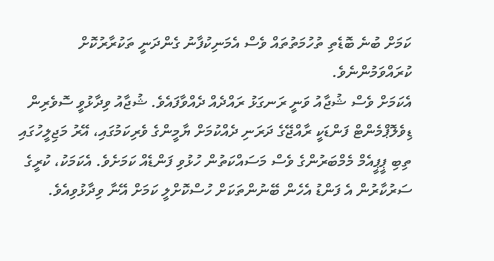ކަމަށް ބުނެ ބޮޑެތި ތުހުމަތުތައް ވެސް އެމަނިކުފާނު ގެންދަނީ ތަކުރާރުކޮށް ކުރައްވަމުންނެވެ.
އެކަމަށް ވެސް ޝުޖާއު ވަނީ ރަނގަޅު ރައްދެއް ދެއްވާފައެވެ. ޝުޖާއު ވިދާޅުވީ ސޮވެރިން ޑިވެލޮޕްމެންޓް ފަންޑަކީ ރާއްޖޭގެ ދަރަނި ދެއްކުމަށް ޔާމީންގެ ވެރިކަމުގައި، އޭރު މަޖިލީހުގައި ތިބި ޕީޕީއެމް މެމްބަރުންގެ ވެސް މަސައްކަތުން ހުޅުވި ފަންޑެއް ކަމަށެވެ. އެކަމަކު، ކުރީގެ ސަރުކާރުން އެ ފަންޑު އެހެން ބޭނުންތަކަށް ހުސްކޮށްލީ ކަމަށް އޭނާ ވިދާޅުވިއެވެ.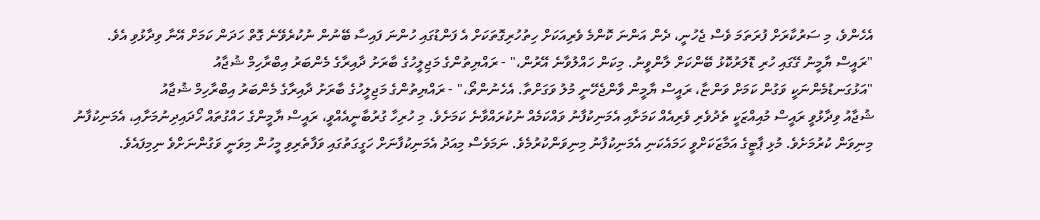އެހެންވެ، މި ސަރުކާރަށް ފުރަތަމަ ވެސް ޖެހުނީ، ދެން އަންނަ ކޮންމެ ވެރިއަކަށް ހިތުހުރިގޮތަކަށް އެ ފަންޑުގައި ހުންނަ ފައިސާ ބޭނުން ނުކުރެވޭނެ ގޮތް ހަދަން ކަމަށް އޭނާ ވިދާޅުވި އެވެ.
"ރައީސް ޔާމީނު ގޭގައި ހުރި ޑޮލަރުކޮޅު ބޭންކަށް ލާންވީނު. މިކަން ހައްލުވާނެ އޭރުން،" - ރައްޔިތުންގެ މަޖިލީހުގެ ބާރަށު ދާއިރާގެ މެންބަރު އިބްރާހިމް ޝުޖާއު
"އަޅުގަނޑުމެންނަކީ ވަގުން ކަމަށް ވަންޏާ، ރައީސް ޔާމީން ވާންޖެހޭނީ މުލު ވަގަށްތާ. އެހެނުންތޯ،" - ރައްޔިތުންގެ މަޖިލީހުގެ ބާރަށު ދާއިރާގެ މެންބަރު އިބްރާހިމް ޝުޖާއު
ޝުޖާއު ވިދާޅުވީ ރައީސް މުއިއްޒަކީ ތެދުވެރި ވެރިއެއް ކަމަށާއި އެމަނިކުފާނު ވައްކަމެއް ނުކުރައްވާނެ ކަމަށެވެ. މި ހުރިހާ ގުރުބާނީއެއްވީ، ރައީސް ޔާމީންގެ ހައްގުތައް ހޯދައިދިނުމަށާއި، އެމަނިކުފާނު މިނިވަން ކުރުމަށެވެ. މުޅި ޕާޓީގެ އަމާޒަކަށްވީ ހަމައެކަނި އެމަނިކުފާނު މިނިވަންކުރުމެވެ. ނަމަވެސް މިއަދު އެމަނިކުފާނަށް ހަގީގަތުގައި ވަފާތެރިވި މީހުން މިވަނީ ވަގުންނަށްވެ ނިމިފައެވެ.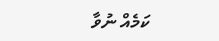ކަމެއް ނުވާ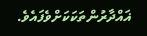ޣައްދާރުންތަކަކަށްވެފައެވެ.